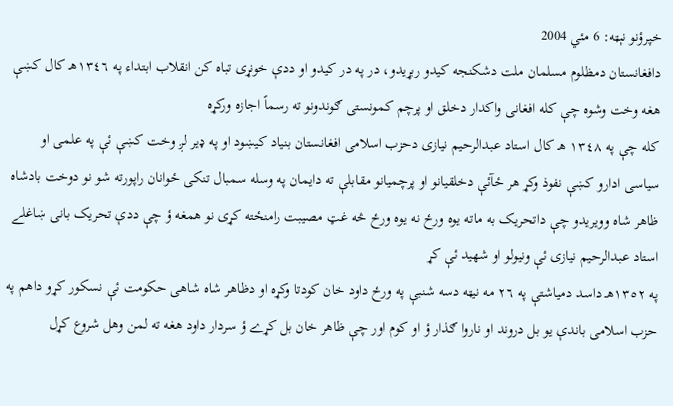خپرؤنو نېټه: 6 مئي 2004
دافغانستان دمظلوم مسلمان ملت دشکنجه کيدو ربړيدو، در په در کيدو او ددې خونړى تباه کن انقلاب ابتداء په ١٣٤٦هـ کال کښې هغه وخت وشوه چې کله افغانى واکدار دخلق او پرچم کمونستى ګوندونو ته رسماً اجازه ورکړه
کله چې په ١٣٤٨ هـ کال استاد عبدالرحيم نيازى دحزب اسلامى افغانستان بنياد کيښود او په ډير لږ وخت کښې ئې په علمى او سياسى ادارو کښې نفوذ وکړ هر ځآئې دخلقيانو او پرچميانو مقابلې ته دايمان په وسله سمبال تنکى ځوانان راپورته شو نو دوخت بادشاه ظاهر شاه وويريدو چې داتحريک به ماته يوه ورځ نه يوه ورځ څه غټ مصيبت رامنځته کړى نو همغه ؤ چې ددې تحريک بانى ښاغلے استاد عبدالرحيم نيازى ئې ونيولو او شهيد ئې کړ
په ١٣٥٢هـ داسد دمياشتې په ٢٦ مه نيټه دسه شنبې په ورځ داود خان کودتا وکړه او دظاهر شاه شاهى حکومت ئې نسکور کړو داهم په حزب اسلامى باندې يو بل دروند او ناروا ګذار ؤ او کوم اور چې ظاهر خان بل کړے ؤ سردار داود هغه ته لمن وهل شروع کړل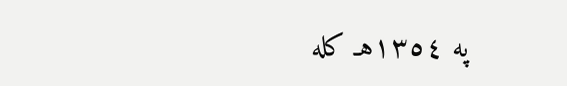په ١٣٥٤هـ کله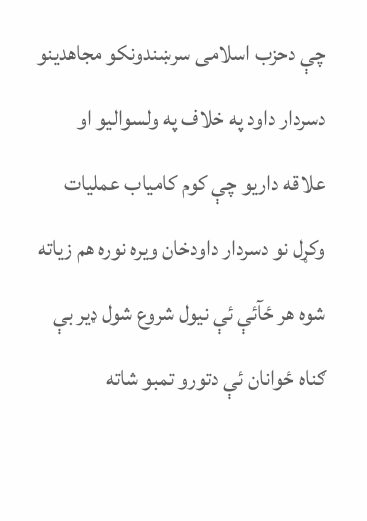چې دحزب اسلامى سرښندونکو مجاهدينو دسردار داود په خلاف په ولسواليو او علاقه داريو چې کوم کامياب عمليات وکړل نو دسردار داودخان ويره نوره هم زياته شوه هر ځآئې ئې نيول شروع شول ډير بې ګناه ځوانان ئې دتورو تمبو شاته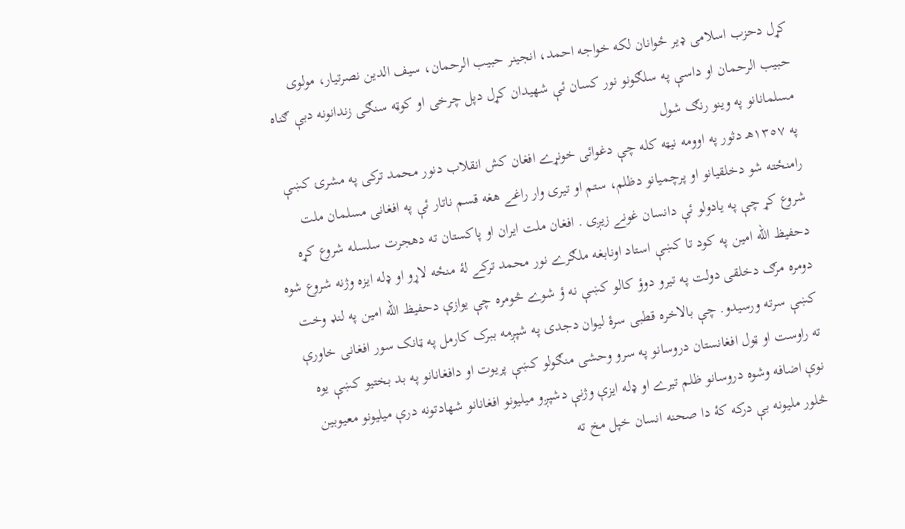کړل دحزب اسلامى ډير ځوانان لکه خواجه احمد، انجينر حبيب الرحمان، سيف الدين نصرتيار، مولوى حبيب الرحمان او داسې په سلګونو نور کسان ئې شهيدان کړل دپل چرخى او کوټه سنګى زندانونه دبې ګناه مسلمانانو په وينو رنګ شول
په ١٣٥٧هـ دثور په اوومه نيټه کله چې دغوائى خونړے افغان کش انقلاب دنور محمد ترکى په مشرۍ کښې رامنځته شو دخلقيانو او پرچميانو دظلم، ستم او تيرى وار راغے هغه قسم ناتار ئې په افغانى مسلمان ملت شروع کړ چې په يادولو ئې دانسان غونے زيږى . افغان ملت ايران او پاکستان ته دهجرت سلسله شروع کړه
دحفيظ الله امين په کود تا کښې استاد اونابغه ملګرے نور محمد ترکے لۀ منځه لاړو او ډله ايزه وژنه شروع شوه دومره مرګ دخلقى دولت په تيرو دوؤ کالو کښې نه ؤ شوے څومره چې يوازې دحفيظ الله امين په لنډ وخت کښې سرته ورسيدو. چې بالاخره قطبى سرۀ ليوان دجدى په شپږمه ببرک کارمل په ټانک سور افغانى خاورې ته راوست او ټول افغانستان دروسانو په سرو وحشى منګولو کښې پريوت او دافغانانو په بد بختيو کښې يوه نوې اضافه وشوه دروسانو ظلم تيرے او ډله ايزې وژنې دشپږو ميليونو افغانانو شهادتونه درې ميليونو معيوبين څلور مليونه بې درکه کۀ دا صحنه انسان خپل مخ ته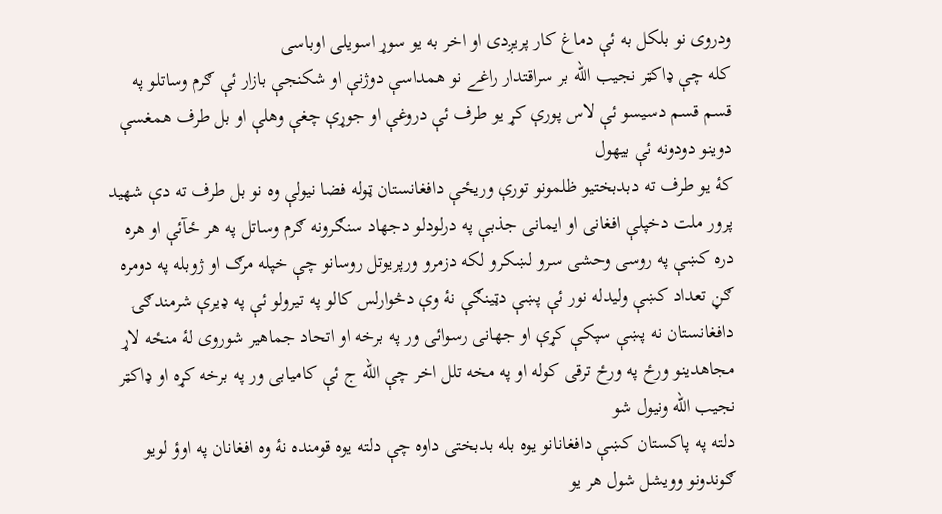ودروى نو بلکل به ئې دماغ کار پريږدى او اخر به يو سوړ اسويلى اوباسى
کله چې ډاکټر نجيب الله بر سراقتدار راغے نو همداسې دوژنې او شکنجې بازار ئې ګرم وساتلو په قسم قسم دسيسو ئې لاس پورې کړ يو طرف ئې دروغې او جوړې چغې وهلې او بل طرف همغسې دوينو دودونه ئې بيهول
کۀ يو طرف ته دبدبختيو ظلمونو تورې وريځې دافغانستان ټوله فضا نيولې وه نو بل طرف ته دې شهيد پرور ملت دخپلې افغانى او ايمانى جذبې په درلودلو دجهاد سنګرونه ګرم وساتل په هر ځآئې او هره دره کښې په روسى وحشى سرو لښکرو لکه دزمرو ورپريوتل روسانو چې خپله مرګ او ژوبله په دومره ګڼ تعداد کښې وليدله نور ئې پښې دټينګې نۀ وې دڅوارلس کالو په تيرولو ئې په ډيرې شرمندګۍ دافغانستان نه پښې سپکې کړې او جهانى رسوائى ور په برخه او اتحاد جماهير شوروى لۀ منځه لاړ
مجاهدينو ورځ په ورځ ترقى کوله او په مخه تلل اخر چې الله ج ئې کاميابى ور په برخه کړه او ډاکټر نجيب الله ونيول شو
دلته په پاکستان کښې دافغانانو يوه بله بدبختى داوه چې دلته يوه قومنده نۀ وه افغانان په اوؤ لويو ګوندونو وويشل شول هر يو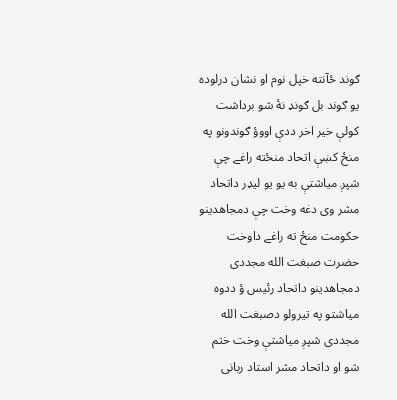ګوند ځآنته خپل نوم او نشان درلوده يو ګوند بل ګونډ نۀ شو برداشت کولې خير اخر ددې اووؤ ګوندونو په منځ کښې اتحاد منځته راغے چې شپږ مياشتې به يو يو ليډر داتحاد مشر وى دغه وخت چې دمجاهدينو حکومت منځ ته راغے داوخت حضرت صبغت الله مجددى دمجاهدينو داتحاد رئيس ؤ ددوه مياشتو په تيرولو دصبغت الله مجددى شپږ مياشتې وخت ختم شو او داتحاد مشر استاد ربانى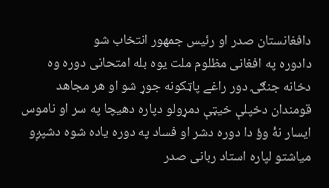دافغانستان صدر او رئيس جمهور انتخاب شو
دادوره په افغانى مظلوم ملت يوه بله امتحانى دوره وه دخانه جنګۍ دور راغے پاټکونه جوړ شو او هر مجاهد قومندان دخپلې خيټې دمړولو دپاره دهيچا په سر او ناموس ايسار نۀ وؤ دا دوره دشر او فساد په دوره ياده شوه دشپږو مياشتو لپاره استاد ربانى صدر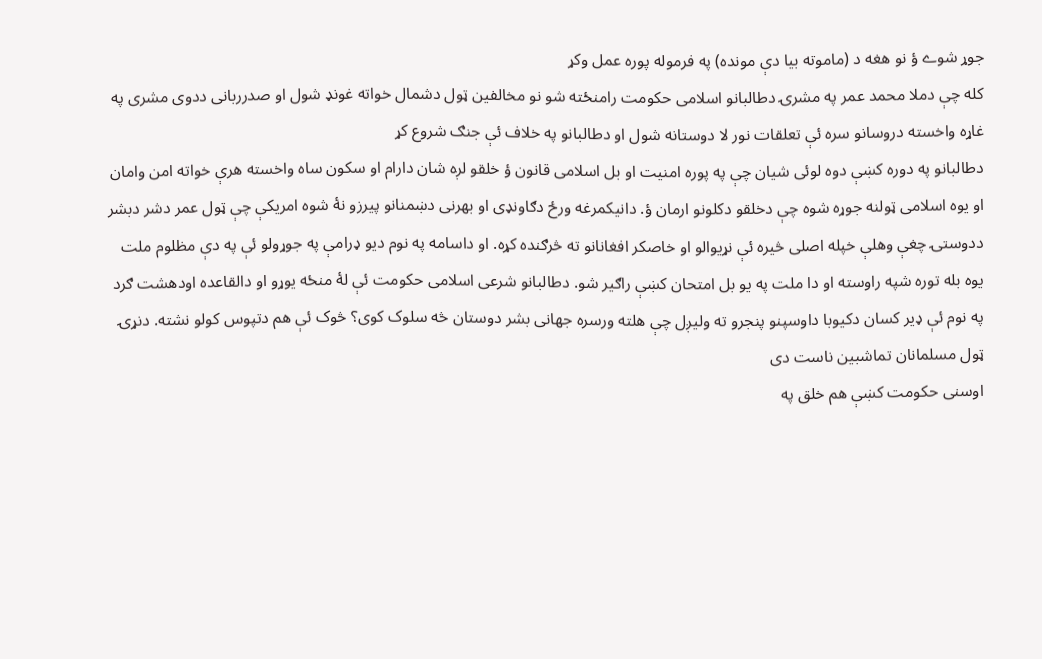جوړ شوے ؤ نو هغه د (ماموته بيا دې مونده) په فرموله پوره عمل وکړ
کله چې دملا محمد عمر په مشرۍ دطالبانو اسلامى حکومت رامنځته شو نو مخالفين ټول دشمال خواته غونډ شول او صدرربانى ددوى مشرى په غاړه واخسته دروسانو سره ئې تعلقات نور لا دوستانه شول او دطالبانو په خلاف ئې جنګ شروع کړ
دطالبانو په دوره کښې دوه لوئى شيان چې په پوره امنيت او بل اسلامى قانون ؤ خلقو لږه شان دارام او سکون ساه واخسته هرې خواته امن وامان او يوه اسلامى ټولنه جوړه شوه چې دخلقو دکلونو ارمان ؤ. دانيکمرغه ورځ دګاونډى او بهرنى دښمنانو پيرزو نۀ شوه امريکې چې ټول عمر دشر دبشر ددوستۍ چغې وهلې خپله اصلى څيره ئې نړيوالو او خاصکر افغانانو ته څرګنده کړه. او داسامه په نوم ديو ډرامې په جوړولو ئې په دې مظلوم ملت يوه بله توره شپه راوسته او دا ملت په يو بل امتحان کښې راګير شو. دطالبانو شرعى اسلامى حکومت ئې لۀ منځه يوړو او دالقاعده اودهشت ګرد په نوم ئې ډير کسان دکيوبا داوسپنو پنجرو ته وليږل چې هلته ورسره جهانى بشر دوستان څه سلوک کوى؟ څوک ئې هم دتپوس کولو نشته. دنړۍ ټول مسلمانان تماشبين ناست دى
اوسنى حکومت کښې هم خلق په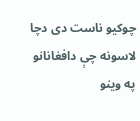چوکيو ناست دى دچا لاسونه چې دافغانانو په وينو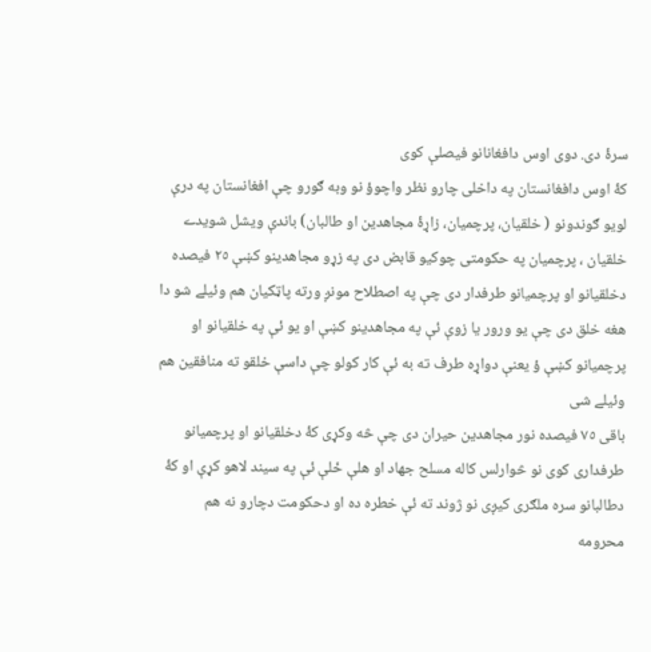سرۀ دى. دوى اوس دافغانانو فيصلې کوى
کۀ اوس دافغانستان په داخلى چارو نظر واچوؤ نو وبه ګورو چې افغانستان په درې لويو ګوندونو ( خلقيان، پرچميان، زاړۀ مجاهدين او طالبان) باندې ويشل شويدے خلقيان ، پرچميان په حکومتى چوکيو قابض دى په زړو مجاهدينو کښې ٢٥ فيصده دخلقيانو او پرچميانو طرفدار دى چې په اصطلاح مونږ ورته پاټکيان هم وئيلے شو دا هغه خلق دى چې يو ورور يا زوې ئې په مجاهدينو کښې او يو ئې په خلقيانو او پرچميانو کښې ؤ يعنې دواړه طرف ته به ئې کار کولو چې داسې خلقو ته منافقين هم وئيلے شى
باقى ٧٥ فيصده نور مجاهدين حيران دى چې څه وکړى کۀ دخلقيانو او پرچميانو طرفدارى کوى نو څوارلس کاله مسلح جهاد او هلې ځلې ئې په سيند لاهو کړې او کۀ دطالبانو سره ملګرى کيږى نو ژوند ته ئې خطره ده او دحکومت دچارو نه هم محرومه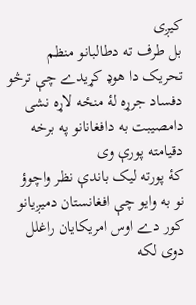کيږى
بل طرف ته دطالبانو منظم تحريک دا هوډ کړيدے چې ترڅو دفساد جرړه لۀ منځه لاړه نشى دامصيبت به دافغانانو په برخه دقيامته پورې وى
کۀ پورته ليک باندې نظر واچوؤ نو به وايو چې افغانستان دميږيانو کور دے اوس امريکايان راغلل دوى لکه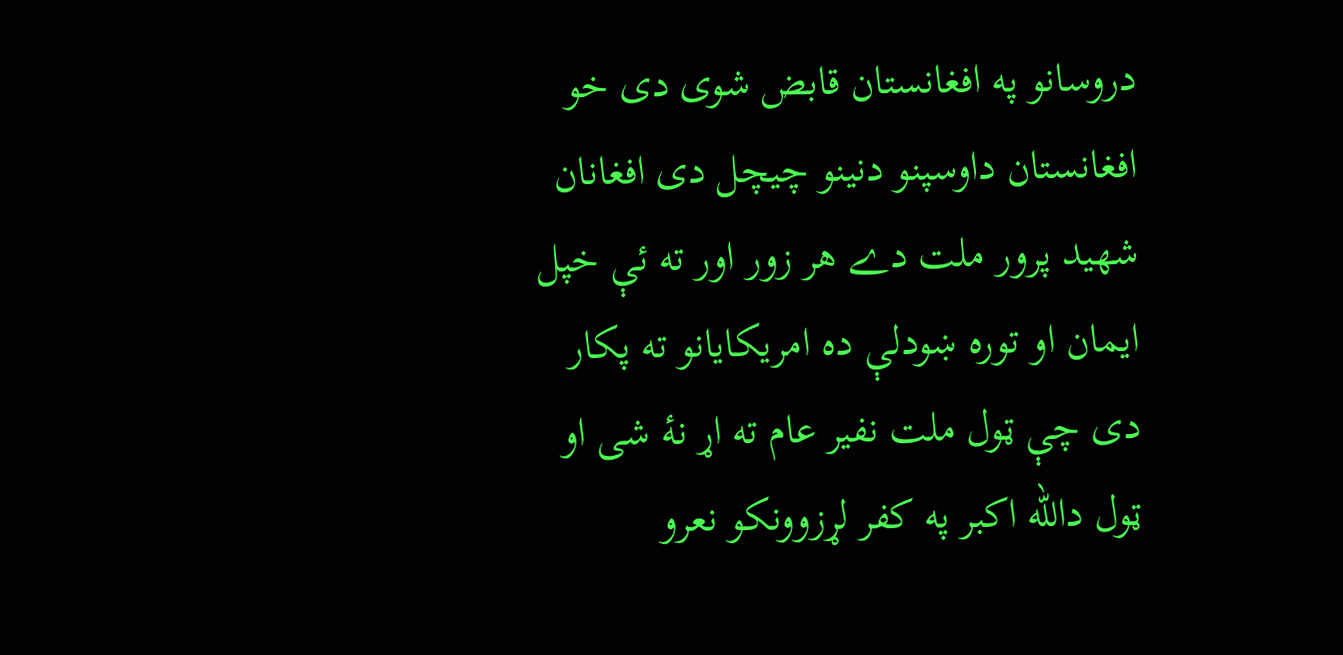دروسانو په افغانستان قابض شوى دى خو افغانستان داوسپنو دنينو چيچل دى افغانان شهيد پرور ملت دے هر زور اور ته ئې خپل ايمان او توره ښودلې ده امريکايانو ته پکار دى چې ټول ملت نفير عام ته اړ نۀ شى او ټول دالله اکبر په کفر لړزوونکو نعرو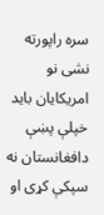سره راپورته نشى نو امريکايان بايد خپلې پښې دافغانستان نه سپکې کړى او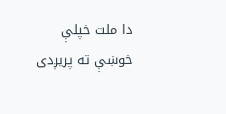دا ملت خپلې خوښې ته پريږدى